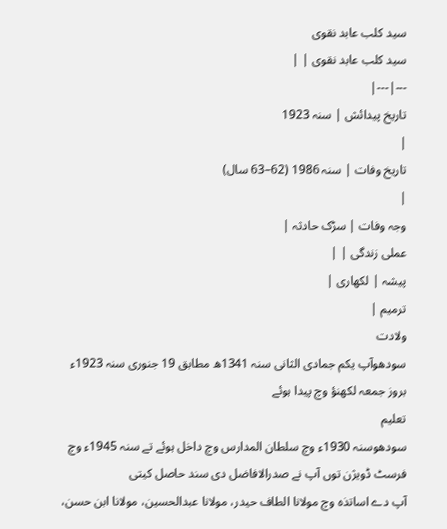سید کلب عابد نقوی
سید کلب عابد نقوی | |
---|---|
تاریخ پیدائش | سنہ 1923
|
تاریخ وفات | سنہ 1986 (62–63 سال)
|
وجہ وفات | سڑک حادثہ |
عملی زندگی | |
پیشہ | لکھاری |
ترمیم |
ولادت
سودھوآپ یکم جمادی الثانی سنہ 1341ھ مطابق 19 جنوری سنہ 1923ء بروز جمعہ لکھنؤ وچ پیدا ہوئے
تعلیم
سودھوسنہ 1930ء وچ سلطان المدارس وچ داخل ہوئے تے سنہ 1945ء وچ فرسٹ ڈویژن توں آپ نے صدرالافاضل دی سند حاصل کيتی
آپ دے اساتذہ وچ مولانا الطاف حیدر، مولانا عبدالحسین، مولانا ابن حسن،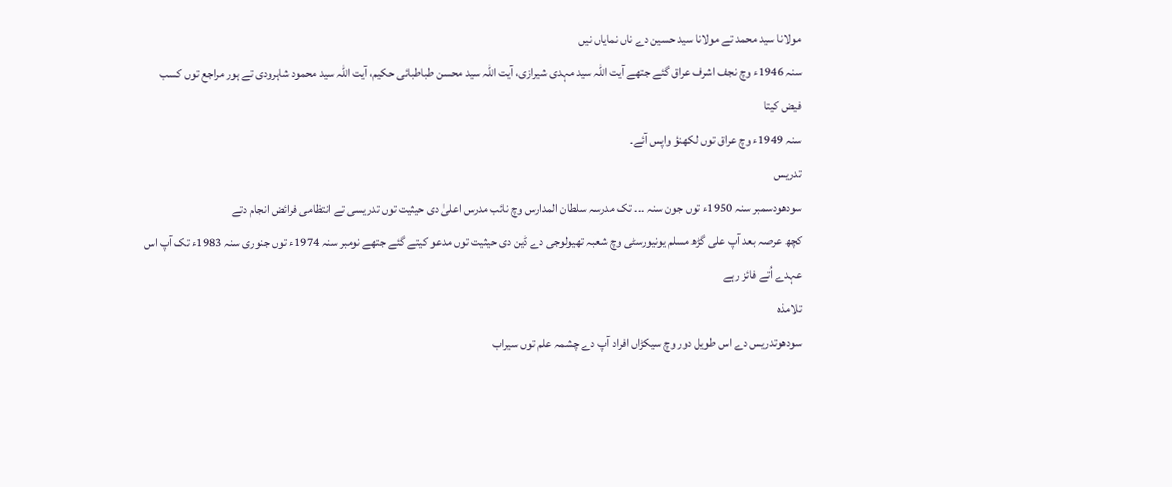مولانا سید محمد تے مولانا سید حسین دے ناں نمایاں نيں
سنہ 1946ء وچ نجف اشرف عراق گئے جتھے آیت اللہ سید مہدی شیرازی، آیت اللہ سید محسن طباطبائی حکیم، آیت اللہ سید محمود شاہرودی تے ہور مراجع توں کسب فیض کیتا
سنہ 1949ء وچ عراق توں لکھنؤ واپس آئے۔
تدریس
سودھودسمبر سنہ 1950ء توں جون سنہ ۔۔۔ تک مدرسہ سلطان المدارس وچ نائب مدرس اعلیٰ دی حیثیت توں تدریسی تے انتظامی فرائض انجام دتے
کچھ عرصہ بعد آپ علی گڑھ مسلم یونیورسٹی وچ شعبہ تھیولوجی دے ڈین دی حیثیت توں مدعو کیتے گئے جتھے نومبر سنہ 1974ء توں جنوری سنہ 1983ء تک آپ اس عہدے اُتے فائز رہے
تلامذہ
سودھوتدریس دے اس طویل دور وچ سیکڑاں افراد آپ دے چشمہ علم توں سیراب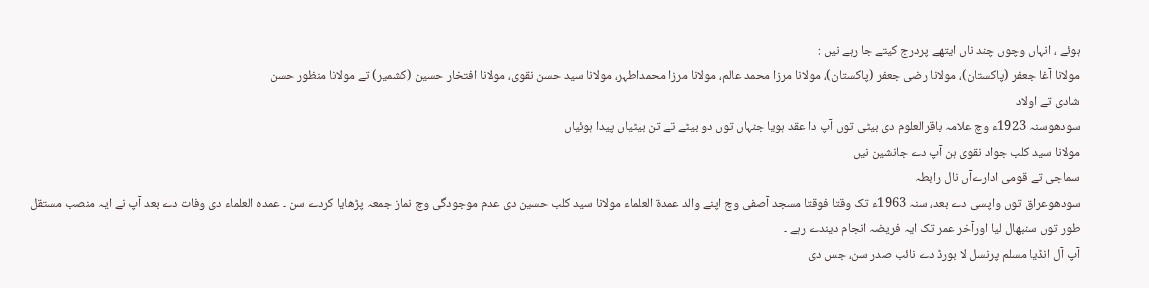ہوئے ، انہاں وچوں چند ناں ایتھے پردرج کیتے جا رہے نيں :
مولانا آغا جعفر (پاکستان)، مولانا رضی جعفر (پاکستان)، مولانا مرزا محمد عالم، مولانا مرزا محمداطہر، مولانا سید حسن نقوی، مولانا افتخار حسین (کشمیر) تے مولانا منظور حسن
شادی تے اولاد
سودھوسنہ 1923ء وچ علامہ باقرالعلوم دی بیٹی توں آپ دا عقد ہويا جنہاں توں دو بیٹے تے تن بیٹیاں پیدا ہوئیاں
مولانا سید کلب جواد نقوی ہن آپ دے جانشین نيں
سماجی تے قومی ادارےآں نال رابطہ
سودھوعراق توں واپسی دے بعد، سنہ 1963ء تک وقتا فوقتا مسجد آصفی وچ اپنے والد عمدۃ العلماء مولانا سید کلب حسین دی عدم موجودگی وچ نماز جمعہ پڑھایا کردے سن ۔ عمدہ العلماء دی وفات دے بعد آپ نے ایہ منصب مستقل طور توں سنبھال لیا اورآخر عمر تک ایہ فریضہ انجام دیندے رہے ۔
آپ آل انڈیا مسلم پرنسل لا بورڈ دے نائب صدر سن، جس دی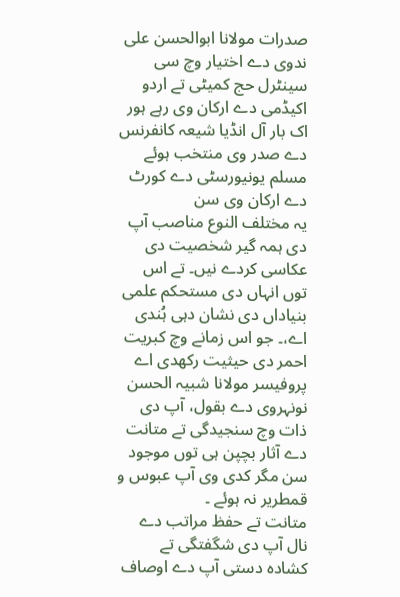صدرات مولانا ابوالحسن علی ندوی دے اختیار وچ سی
سینٹرل حج کمیٹی تے اردو اکیڈمی دے ارکان وی رہے ہور اک بار آل انڈیا شیعہ کانفرنس دے صدر وی منتخب ہوئے مسلم یونیورسٹی دے کورٹ دے ارکان وی سن
یہ مختلف النوع مناصب آپ دی ہمہ گیر شخصیت دی عکاسی کردے نيں۔ تے اس توں انہاں دی مستحکم علمی بنیاداں دی نشان دہی ہُندی اے،۔ جو اس زمانے وچ کبریت احمر دی حیثیت رکھدی اے
پروفیسر مولانا شبیہ الحسن نونہروی دے بقول، آپ دی ذات وچ سنجیدگی تے متانت دے آثار بچپن ہی توں موجود سن مگر کدی وی آپ عبوس و قمطریر نہ ہوئے ۔
متانت تے حفظ مراتب دے نال آپ دی شگفتگی تے کشادہ دستی آپ دے اوصاف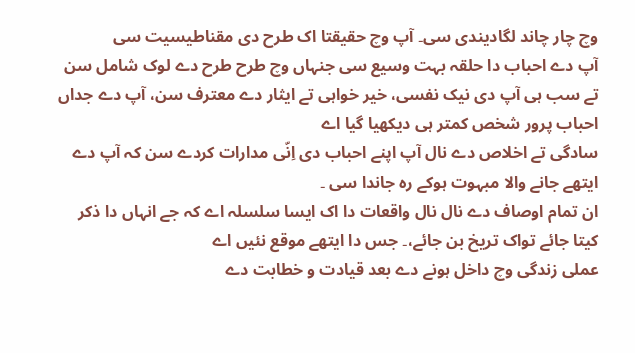وچ چار چاند لگادیندی سی۔ آپ وچ حقیقتا اک طرح دی مقناطیسیت سی
آپ دے احباب دا حلقہ بہت وسیع سی جنہاں وچ طرح طرح دے لوک شامل سن تے سب ہی آپ دی نیک نفسی، خیر خواہی تے ایثار دے معترف سن، آپ دے جداں احباب پرور شخص کمتر ہی دیکھیا گیا اے
سادگی تے اخلاص دے نال آپ اپنے احباب دی اِنّی مدارات کردے سن کہ آپ دے ایتھے جانے والا مبہوت ہوکے رہ جاندا سی ۔
ان تمام اوصاف دے نال نال واقعات دا اک ایسا سلسلہ اے کہ جے انہاں دا ذکر کیتا جائے تواک تریخ بن جائے،۔ جس دا ایتھے موقع نئيں اے
عملی زندگی وچ داخل ہونے دے بعد قیادت و خطابت دے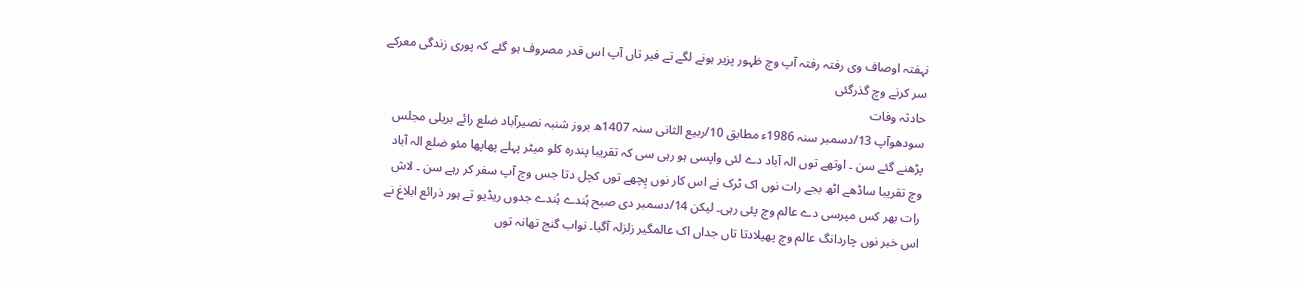نہفتہ اوصاف وی رفتہ رفتہ آپ وچ ظہور پزیر ہونے لگے تے فیر تاں آپ اس قدر مصروف ہو گئے کہ پوری زندگی معرکے سر کرنے وچ گذرگئی
حادثہ وفات
سودھوآپ 13/دسمبر سنہ 1986ء مطابق 10/ربیع الثانی سنہ 1407ھ بروز شنبہ نصیرآباد ضلع رائے بریلی مجلس پڑھنے گئے سن ۔ اوتھے توں الہ آباد دے لئی واپسی ہو رہی سی کہ تقریبا پندرہ کلو میٹر پہلے پھاپھا مئو ضلع الہ آباد وچ تقریبا ساڈھے اٹھ بجے رات نوں اک ٹرک نے اس کار نوں پِچھے توں کچل دتا جس وچ آپ سفر کر رہے سن ۔ لاش رات بھر کس مپرسی دے عالم وچ پئی رہی۔ لیکن 14/دسمبر دی صبح ہُندے ہُندے جدوں ریڈیو تے ہور ذرائع ابلاغ نے اس خبر نوں چاردانگ عالم وچ پھیلادتا تاں جداں اک عالمگیر زلزلہ آگیا۔ نواب گنج تھانہ توں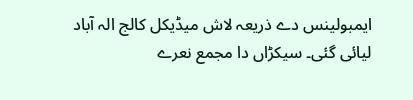ایمبولینس دے ذریعہ لاش میڈیکل کالج الہ آباد لیائی گئی۔ سیکڑاں دا مجمع نعرے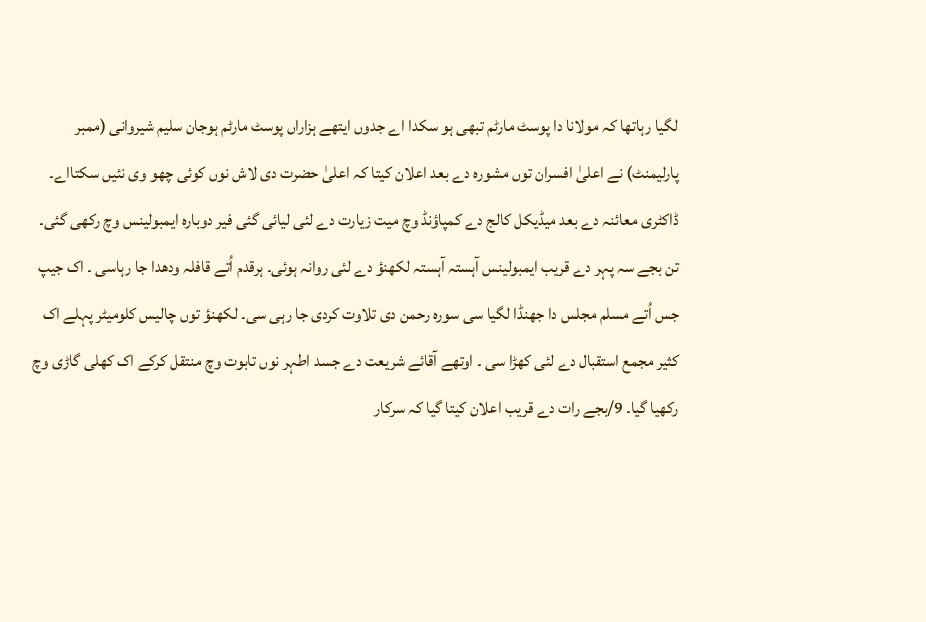لگیا رہاتھا کہ مولانا دا پوسٹ مارٹم تبھی ہو سکدا اے جدوں ایتھے ہزاراں پوسٹ مارٹم ہوجان سلیم شیروانی (ممبر پارلیمنٹ) نے اعلیٰ افسران توں مشورہ دے بعد اعلان کیتا کہ اعلیٰ حضرت دی لاش نوں کوئی چھو وی نئيں سکتااے۔ ڈاکٹری معائنہ دے بعد میڈیکل کالج دے کمپاؤنڈ وچ میت زیارت دے لئی لیائی گئی فیر دوبارہ ایمبولینس وچ رکھی گئی۔ تن بجے سہ پہر دے قریب ایمبولینس آہستہ آہستہ لکھنؤ دے لئی روانہ ہوئی۔ ہرقدم اُتے قافلہ ودھدا جا رہاسی ۔ اک جیپ جس اُتے مسلم مجلس دا جھنڈا لگیا سی سورہ رحمن دی تلاوت کردی جا رہی سی۔ لکھنؤ توں چالیس کلومیٹر پہلے اک کثیر مجمع استقبال دے لئی کھڑا سی ۔ اوتھے آقائے شریعت دے جسد اطہر نوں تابوت وچ منتقل کرکے اک کھلی گاڑی وچ رکھیا گیا۔ 9/بجے رات دے قریب اعلان کیتا گیا کہ سرکار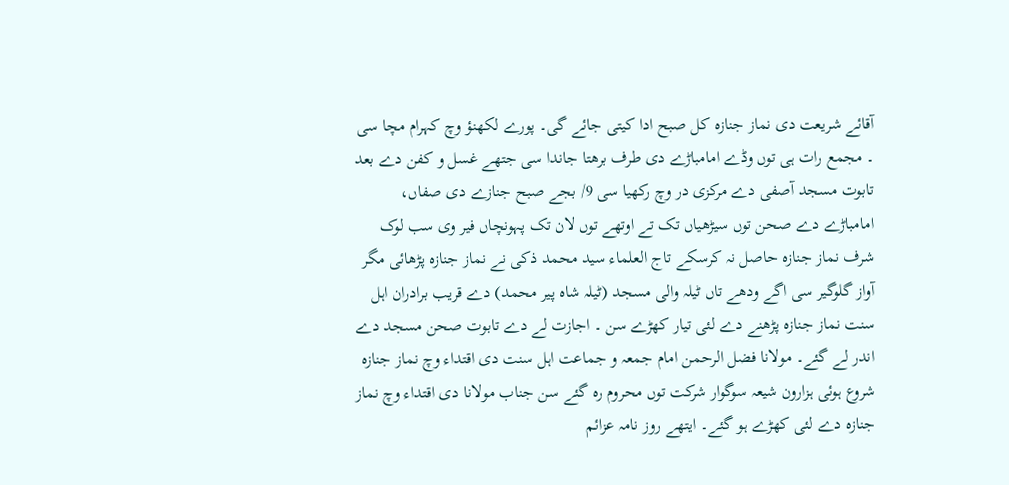آقائے شریعت دی نماز جنازہ کل صبح ادا کيتی جائے گی۔ پورے لکھنؤ وچ کہرام مچا سی ۔ مجمع رات ہی توں وڈے امامباڑے دی طرف برھتا جاندا سی جتھے غسل و کفن دے بعد تابوت مسجد آصفی دے مرکزی در وچ رکھیا سی 9/ بجے صبح جنازے دی صفاں، امامباڑے دے صحن توں سیڑھیاں تک تے اوتھے توں لان تک پہونچاں فیر وی سب لوک شرف نماز جنازہ حاصل نہ کرسکے تاج العلماء سید محمد ذکی نے نماز جنازہ پڑھائی مگر آواز گلوگیر سی اگے ودھے تاں ٹیلہ والی مسجد (ٹیلہ شاہ پیر محمد) دے قریب برادران اہل سنت نماز جنازہ پڑھنے دے لئی تیار کھڑے سن ۔ اجازت لے دے تابوت صحن مسجد دے اندر لے گئے۔ مولانا فضل الرحمن امام جمعہ و جماعت اہل سنت دی اقتداء وچ نماز جنازہ شروع ہوئی ہزارون شیعہ سوگوار شرکت توں محروم رہ گئے سن جناب مولانا دی اقتداء وچ نماز جنازہ دے لئی کھڑے ہو گئے۔ ایتھے روز نامہ عزائم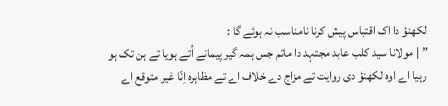لکھنؤ دا اک اقتباس پیش کرنا نامناسب نہ ہوئے گا :
” | مولانا سید کلب عابد مجتہد دا ماتم جس ہمہ گیر پیمانے اُتے ہويا تے ہن تک ہو رہیا اے اوہ لکھنؤ دی روایت تے مزاج دے خلاف اے تے مظاہرہ اِنّا غیر متوقع اے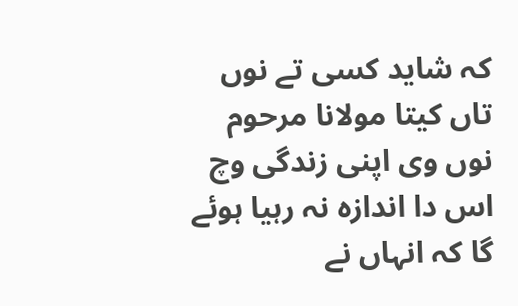کہ شاید کسی تے نوں تاں کیتا مولانا مرحوم نوں وی اپنی زندگی وچ اس دا اندازہ نہ رہیا ہوئے گا کہ انہاں نے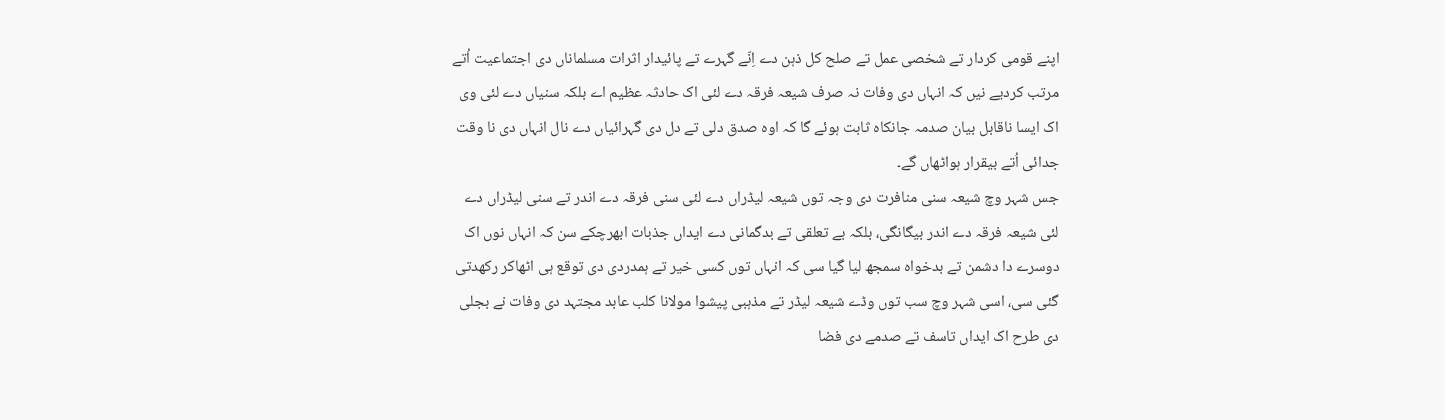اپنے قومی کردار تے شخصی عمل تے صلح کل ذہن دے اِنّے گہرے تے پائیدار اثرات مسلماناں دی اجتماعیت اُتے مرتب کردیے نيں کہ انہاں دی وفات نہ صرف شیعہ فرقہ دے لئی اک حادثہ عظیم اے بلکہ سنیاں دے لئی وی اک ایسا ناقابل بیان صدمہ جانکاہ ثابت ہوئے گا کہ اوہ صدق دلی تے دل دی گہرائیاں دے نال انہاں دی نا وقت جدائی اُتے بیقرار ہواٹھاں گے۔
جس شہر وچ شیعہ سنی منافرت دی وجہ توں شیعہ لیڈراں دے لئی سنی فرقہ دے اندر تے سنی لیڈراں دے لئی شیعہ فرقہ دے اندر بیگانگی، بلکہ بے تعلقی تے بدگمانی دے ایداں جذبات ابھرچکے سن کہ انہاں نوں اک دوسرے دا دشمن تے بدخواہ سمجھ لیا گیا سی کہ انہاں توں کسی خیر تے ہمدردی دی توقع ہی اٹھاکر رکھدتی گئی سی، اسی شہر وچ سب توں وڈے شیعہ لیڈر تے مذہبی پیشوا مولانا کلب عابد مجتہد دی وفات نے بجلی دی طرح اک ایداں تاسف تے صدمے دی فضا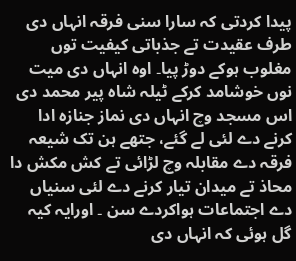پیدا کردتی کہ سارا سنی فرقہ انہاں دی طرف عقیدت تے جذباتی کیفیت توں مغلوب ہوکے دوڑ پيا۔ اوہ انہاں دی میت نوں خوشامد کرکے ٹیلہ شاہ پیر محمد دی اس مسجد وچ انہاں دی نماز جنازہ ادا کرنے دے لئی لے گئے، جتھے ہن تک شیعہ فرقہ دے مقابلہ وچ لڑائی تے کش مکش دا محاذ تے میدان تیار کرنے دے لئی سنیاں دے اجتماعات ہواکردے سن ۔ اورایہ کیہ گل ہوئی کہ انہاں دی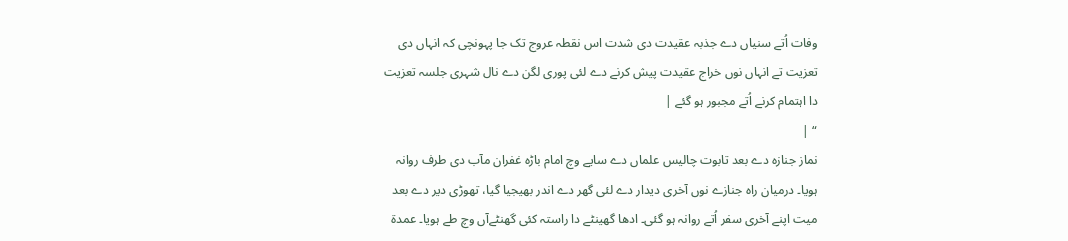وفات اُتے سنیاں دے جذبہ عقیدت دی شدت اس نقطہ عروج تک جا پہونچی کہ انہاں دی تعزیت تے انہاں نوں خراج عقیدت پیش کرنے دے لئی پوری لگن دے نال شہری جلسہ تعزیت دا اہتمام کرنے اُتے مجبور ہو گئے |
“ |
نماز جنازہ دے بعد تابوت چالیس علماں دے سایے وچ امام باڑہ غفران مآب دی طرف روانہ ہويا۔ درمیان راہ جنازے نوں آخری دیدار دے لئی گھر دے اندر بھیجیا گیا، تھوڑی دیر دے بعد میت اپنے آخری سفر اُتے روانہ ہو گئی۔ ادھا گھینٹے دا راستہ کئی گھنٹےآں وچ طے ہويا۔ عمدۃ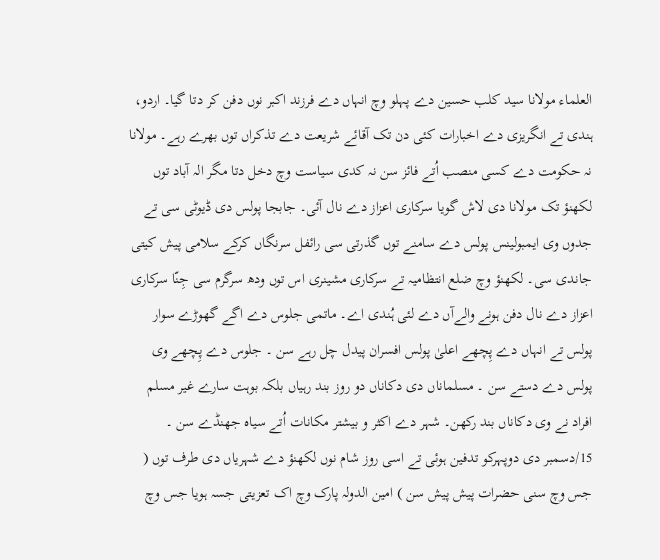العلماء مولانا سید کلب حسین دے پہلو وچ انہاں دے فرزند اکبر نوں دفن کر دتا گیا۔ اردو، ہندی تے انگریزی دے اخبارات کئی دن تک آقائے شریعت دے تذکراں توں بھرے رہے۔ مولانا نہ حکومت دے کسی منصب اُتے فائز سن نہ کدی سیاست وچ دخل دتا مگر الہ آباد توں لکھنؤ تک مولانا دی لاش گویا سرکاری اعزاز دے نال آئی۔ جابجا پولس دی ڈیوٹی سی تے جدوں وی ایمبولینس پولس دے سامنے توں گذرتی سی رائفل سرنگاں کرکے سلامی پیش کيتی جاندی سی۔ لکھنؤ وچ ضلع انتظامیہ تے سرکاری مشینری اس توں ودھ سرگرم سی جِنّا سرکاری اعزاز دے نال دفن ہونے والےآں دے لئی ہُندی اے۔ ماتمی جلوس دے اگے گھوڑے سوار پولس تے انہاں دے پِچھے اعلیٰ پولس افسران پیدل چل رہے سن ۔ جلوس دے پِچھے وی پولس دے دستے سن ۔ مسلماناں دی دکاناں دو روز بند رہیاں بلکہ بوہت سارے غیر مسلم افراد نے وی دکاناں بند رکھن۔ شہر دے اکثر و بیشتر مکانات اُتے سیاہ جھنڈے سن ۔
15/دسمبر دی دوپہرکو تدفین ہوئی تے اسی روز شام نوں لکھنؤ دے شہریاں دی طرف توں ( جس وچ سنی حضرات پیش پیش سن ) امین الدولہ پارک وچ اک تعزیتی جسہ ہويا جس وچ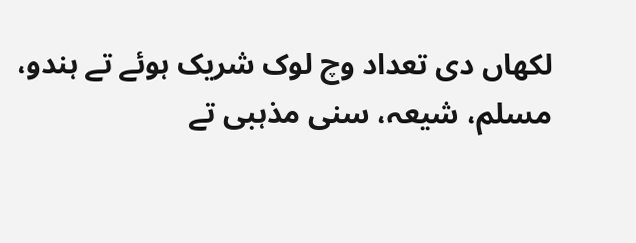لکھاں دی تعداد وچ لوک شریک ہوئے تے ہندو، مسلم، شیعہ، سنی مذہبی تے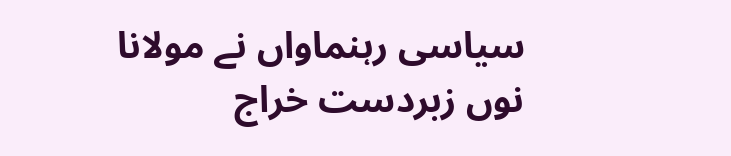سیاسی رہنماواں نے مولانا نوں زبردست خراج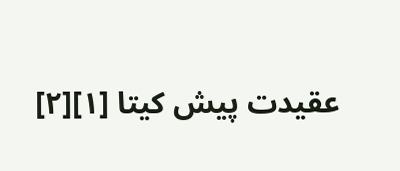عقیدت پیش کیتا [۱][۲]